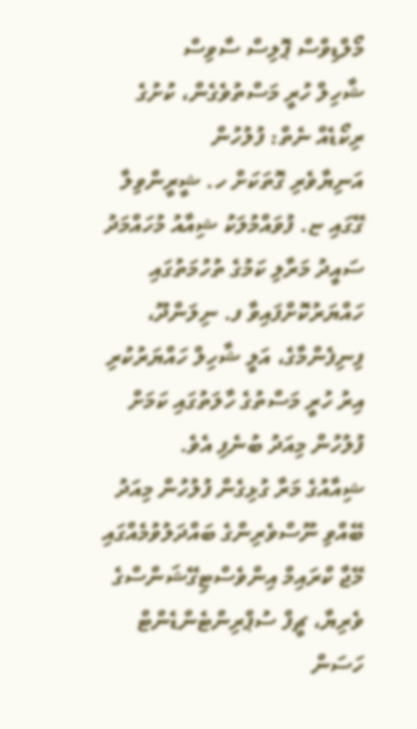މޯލްޑިވްސް ޕޮލިސް ސާވިސް
ޝާހިލް ހުރީ މަސްތުވެގެން، ކުށުގެ ރިކޯޑެއް ނެތް: ފުލުހުން
އަނިޔާވެރި ގޮތަކަށް ހ. ޝީރީންވިލާ ގޭގައި ޏ. ފުވައްމުލަކު ޝިއާއު މުހައްމަދު ސައީދު މަރާލި ކަމުގެ ތުހުމަތުގައި ހައްޔަރުކޮށްފައިވާ ފ. ނިލަންދޫ، ފިނިފެންމާގެ، އަލީ ޝާހިލް ހައްޔަރުކުރި އިރު ހުރީ މަސްތުގެ ހާލަތުގައި ކަމަށް ފުލުހުން މިއަދު ބުނެފި އެވެ.
ޝިއާއުގެ މަރާ ގުޅިގެން ފުލުހުން މިއަދު ބޭއްވި ނޫސްވެރިންގެ ބައްދަލުވުމެއްގައި މޭޖާ ކްރައިމް އިންވެސްޓިގޭޝަންސްގެ ވެރިޔާ، ޗީފް ސުޕްރިންޓެންޑެންޓް ހަސަން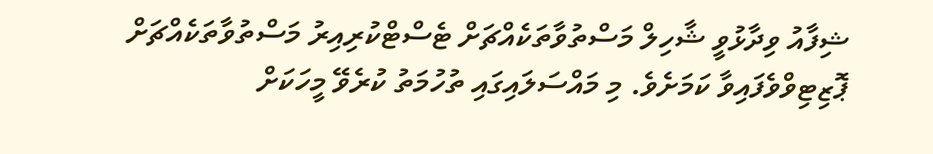ޝިފާއު ވިދާޅުވީ ޝާހިލް މަސްތުވާތަކެއްޗަށް ޓެސްޓްކުރިއިރު މަސްތުވާތަކެއްޗަށް ޕޮޒިޓިވްވެފައިވާ ކަމަށެވެ. މި މައްސަލައިގައި ތުހުމަތު ކުރެވޭ މީހަކަށް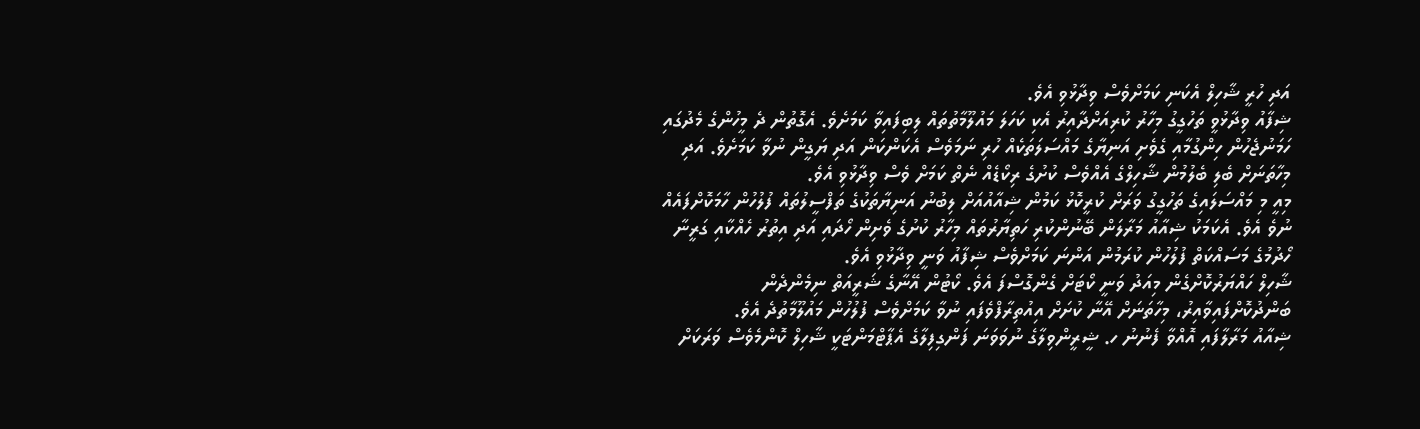އަދި ހުރީ ޝާހިލް އެކަނި ކަމަށްވެސް ވިދާޅުވި އެވެ.
ޝިފާއު ވިދާޅުވީ ތަހުގީގު މިހާރު ކުރިއަށްދާއިރު އެކި ކަހަލަ މައުލޫމާތުތައް ލިބިފައިވާ ކަމަށެވެ. އެގޮތުން ދެ މީހުންގެ މެދުގައި ހަމަނުޖެހުން ހިންގުމާއި ގެވެށި އަނިޔާގެ މައްސަލަތަކެއް ހުރި ނަމަވެސް އެކަންކަން އަދި ޔަގީން ނުވާ ކަމަށެވެ. އަދި މިހާތަނަށް ބެލި ބެލުމުން ޝާހިލްގެ އެއްވެސް ކުށުގެ ރިކޯޑެއް ނެތް ކަމަށް ވެސް ވިދާޅުވި އެވެ.
މިއީ މި މައްސަލައިގެ ތަހުގީގު ވަރަށް ކުރީކޮޅު ކަމުން ޝިއާއުއަށް ލިބުނު އަނިޔާތަކުގެ ތަފްސީލުތައް ފުލުހުން ހާމަކޮށްފައެއް ނުވެ އެވެ. އެކަމަކު ޝިއާއު މަރާލަން ބޭނުންކުރި ހަތިޔާރުތައް މިހާރު ކުށުގެ ވެށިން ހޯދައި އަދި އިތުރު ހެއްކާއި ގަރީނާ ހޯދުމުގެ މަސައްކަތް ފުލުހުން ކުރަމުން އަންނަ ކަމަށްވެސް ޝިފާއު ވަނީ ވިދާޅުވި އެވެ.
ޝާހިލް ހައްޔަރުކޮށްގެން މިއަދު ވަނީ ކޯޓަށް ގެންގޮސްފަ އެވެ. ކޯޓުން އޭނާގެ ޝަރީއަތް ނިމެންދެން ބަންދުކޮށްފައިވާއިރު، މިހާތަނަށް އޭނާ ކުށަށް އިއުތިރާފްވެފައި ނުވާ ކަމަށްވެސް ފުލުހުން މައުލޫމާތުދެ އެވެ.
ޝިއާއު މަރާލާފައި އޮއްވާ ފެނުނު ހ. ޝީރީންވިލާގެ ނުވަވަނަ ފަންގިފިލާގެ އެޕާޓްމަންޓަކީ ޝާހިލް ކޮންމެވެސް ވަރަކަށް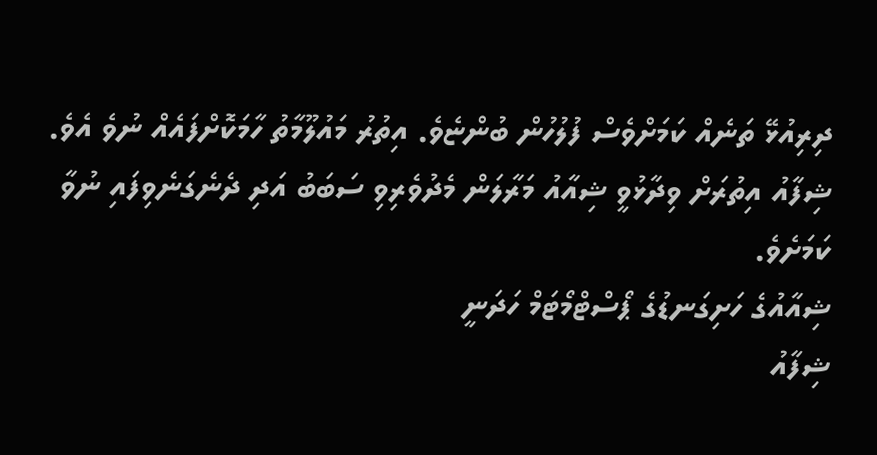ދިރިއުޅޭ ތަނެއް ކަމަށްވެސް ފުލުހުން ބުންޏެވެ. އިތުރު މައުލޫމާތު ހާމަކޮށްފައެއް ނުވެ އެވެ.
ޝިފާއު އިތުރަށް ވިދާޅުވީ ޝިއާއު މަރާލަން މެދުވެރިވި ސަބަބު އަދި ދެނެގަނެވިފައި ނުވާ ކަމަށެވެ.
ޝިއާއުގެ ހަށިގަނޑުގެ ޕޯސްޓްމޯޓަމް ހަދަނީ
ޝިފާއު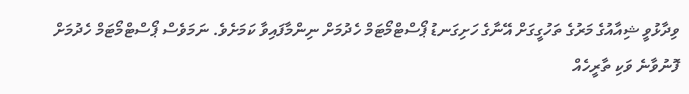ވިދާޅުވީ ޝިއާއުގެ މަރުގެ ތަހުގީގަށް އޭނާގެ ހަށިގަނޑު ޕޯސްޓްމޯޓަމް ހެދުމަށް ނިންމާފައިވާ ކަމަށެވެ. ނަމަވެސް ޕޯސްޓްމޯޓަމް ހެދުމަށް ފޮނުވާނެ ވަކި ތާރީހެއް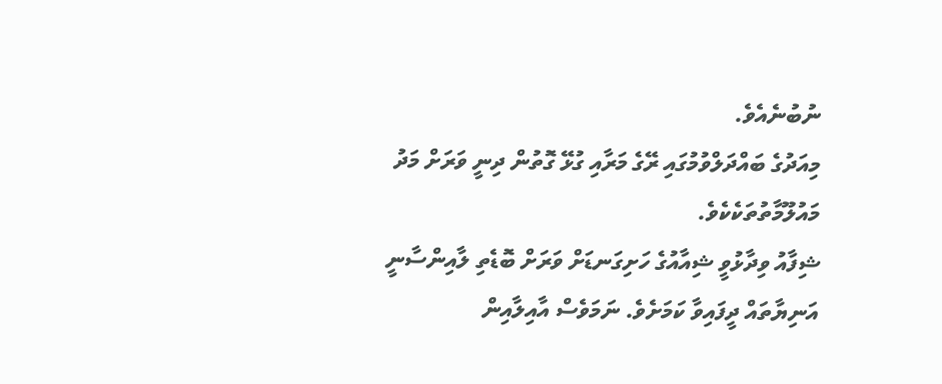ނުބުނެއެވެ.
މިއަދުގެ ބައްދަލްވުމުގައި ރޭގެ މަރާއި ގުޅޭ ގޮތުން ދިނީ ވަރަށް މަދު މައުލޫމާތުތަކެކެވެ.
ޝިފާއު ވިދާޅުވީ ޝިއާއުގެ ހަށިގަނޑަށް ވަރަށް ބޮޑެތި ލާއިންސާނީ އަނިޔާތައް ދީފައިވާ ކަމަށެވެ. ނަމަވެސް އާއިލާއިން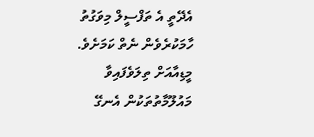އެދޭތީ އެ ތަފްސީލް މިވަގުތު ހާމަކުރެވެން ނެތް ކަމަށެވެ.
މީޑިއާއަށް ތިލަވެފައިވާ މައުލޫމާތުތަކުން އެނގޭ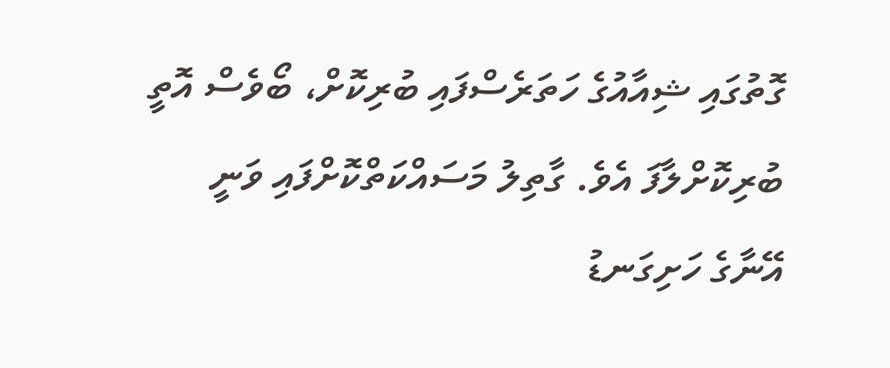ގޮތުގައި ޝިއާއުގެ ހަތަރެސްފައި ބުރިކޮށް، ބޯވެސް އޮތީ ބުރިކޮށްލާފަ އެވެ. ގާތިލު މަސައްކަތްކޮށްފައި ވަނީ އޭނާގެ ހަށިގަނޑު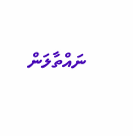ނައްތާލަން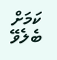ކަމަށް ބެލެވޭ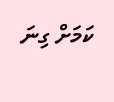ކަމަށް ގިނަ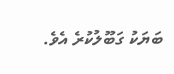ބަޔަކު ގަބޫލުކުރެ އެވެ.